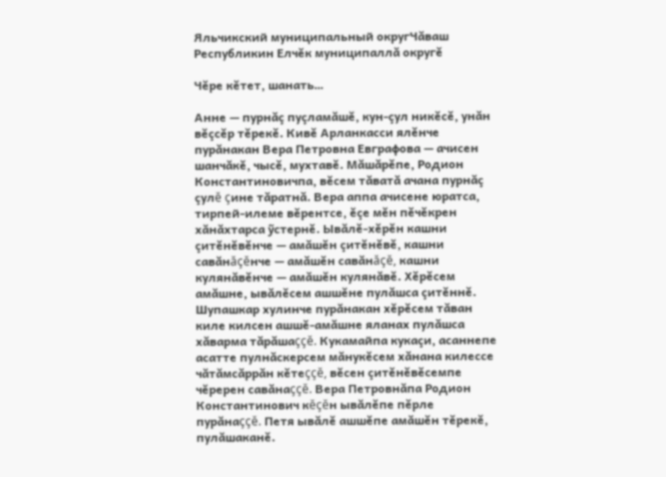Яльчикский муниципальный округЧăваш Республикин Елчĕк муниципаллă округĕ

Чĕре кĕтет, шанать…

Анне — пурнăç пуçламăшĕ, кун-çул никĕсĕ, унăн вĕçсĕр тĕрекĕ. Кивĕ Арланкасси ялĕнче пурăнакан Вера Петровна Евграфова — ачисен шанчăкĕ, чысĕ, мухтавĕ. Мăшăрĕпе, Родион Константиновичпа, вĕсем тăватă ачана пурнăç çулĕ çине тăратнă. Вера аппа ачисене юратса, тирпей-илеме вĕрентсе, ĕçе мĕн пĕчĕкрен хăнăхтарса ỹстернĕ. Ывăлĕ-хĕрĕн кашни çитĕнĕвĕнче — амăшĕн çитĕнĕвĕ, кашни савăнăçĕнче — амăшĕн савăнăçĕ, кашни кулянăвĕнче — амăшĕн кулянăвĕ. Хĕрĕсем амăшне, ывăлĕсем ашшĕне пулăшса çитĕннĕ. Шупашкар хулинче пурăнакан хĕрĕсем тăван киле килсен ашшĕ-амăшне яланах пулăшса хăварма тăрăшаççĕ. Кукамайпа кукаçи, асаннепе асатте пулнăскерсем мăнукĕсем хăнана килессе чăтăмсăррăн кĕтеççĕ, вĕсен çитĕнĕвĕсемпе чĕререн савăнаççĕ. Вера Петровнăпа Родион Константинович кĕçĕн ывăлĕпе пĕрле пурăнаççĕ. Петя ывăлĕ ашшĕпе амăшĕн тĕрекĕ, пулăшаканĕ.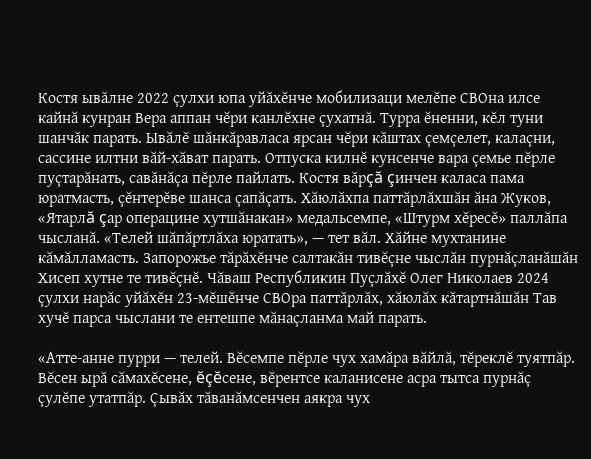Костя ывăлне 2022 çулхи юпа уйăхĕнче мобилизаци мелĕпе СВОна илсе кайнă кунран Вера аппан чĕри канлĕхне çухатнă. Турра ĕненни, кĕл туни шанчăк парать. Ывăлĕ шăнкăравласа ярсан чĕри кăштах çемçелет, калаçни, сассине илтни вăй-хăват парать. Отпуска килнĕ кунсенче вара çемье пĕрле пуçтарăнать, савăнăçа пĕрле пайлать. Костя вăрçă çинчен каласа пама юратмасть, çĕнтерĕве шанса çапăçать. Хăюлăхпа паттăрлăхшăн ăна Жуков, «Ятарлă çар операцине хутшăнакан» медальсемпе, «Штурм хĕресĕ» паллăпа чысланă. «Телей шăпăртлăха юратать», — тет вăл. Хăйне мухтанине кăмăлламасть. Запорожье тăрăхĕнче салтакăн тивĕçне чыслăн пурнăçланăшăн Хисеп хутне те тивĕçнĕ. Чăваш Республикин Пуçлăхĕ Олег Николаев 2024 çулхи нарăс уйăхĕн 23-мĕшĕнче СВОра паттăрлăх, хăюлăх кăтартнăшăн Тав хучĕ парса чыслани те ентешпе мăнаçланма май парать.

«Атте-анне пурри — телей. Вĕсемпе пĕрле чух хамăра вăйлă, тĕреклĕ туятпăр. Вĕсен ырă сăмахĕсене, ĕçĕсене, вĕрентсе каланисене асра тытса пурнăç çулĕпе утатпăр. Çывăх тăванăмсенчен аякра чух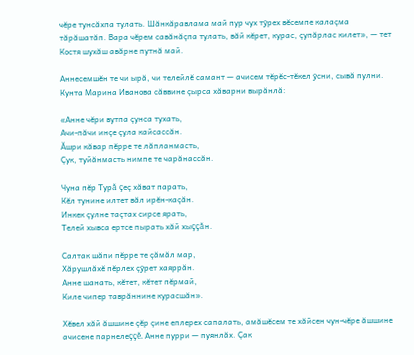чĕре тунсăхпа тулать. Шăнкăравлама май пур чух тỹрех вĕсемпе калаçма тăрăшатăп. Вара чĕрем савăнăçпа тулать, вăй кĕрет, курас, çупăрлас килет», — тет Костя шухăш авăрне путнă май.

Аннесемшĕн те чи ырă, чи телейлĕ самант — ачисем тĕрĕс-тĕкел ỹсни, сывă пулни. Кунта Марина Иванова сăввине çырса хăварни вырăнлă:

«Анне чĕри вутпа çунса тухать,
Ачи-пăчи инçе çула кайсассăн.
Ăшри кăвар пĕрре те лăпланмасть,
Çук, туйăнмасть нимпе те чарăнассăн.

Чуна пĕр Турă çеç хăват парать,
Кĕл тунине илтет вăл ирĕн-каçăн.
Инкек çулне таçтах сирсе ярать,
Телей хывса ертсе пырать хăй хыççăн.

Салтак шăпи пĕрре те çăмăл мар,
Хăрушлăхĕ пĕрлех çỹрет хаяррăн.
Анне шанать, кĕтет, кĕтет пĕрмай,
Киле чипер таврăннине курасшăн».

Хĕвел хăй ăшшине çĕр çине еплерех сапалать, амăшĕсем те хăйсен чун-чĕре ăшшине ачисене парнелеççĕ. Анне пурри — пуянлăх. Çак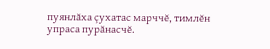пуянлăха çухатас марччĕ, тимлĕн упраса пурăнасчĕ.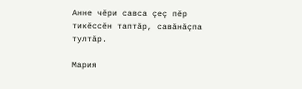Анне чĕри савса çеç пĕр тикĕссĕн таптăр, савăнăçпа тултăр.

Мария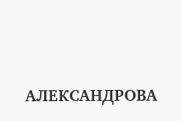АЛЕКСАНДРОВА